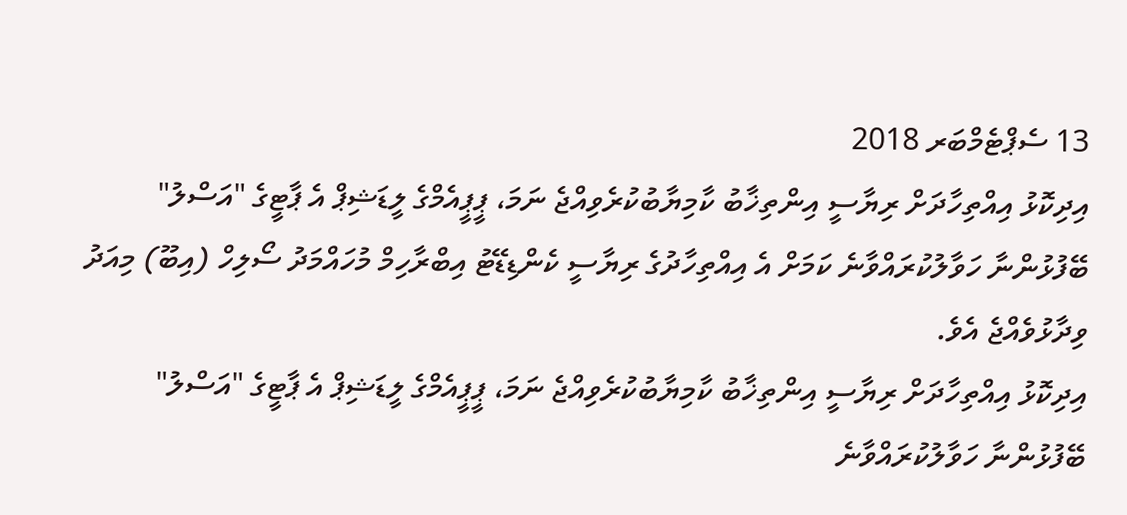13 ސެޕްޓެމްބަރ 2018
އިދިކޮޅު އިއްތިހާދަށް ރިޔާސީ އިންތިޚާބު ކާމިޔާބުކުރެވިއްޖެ ނަމަ، ޕީޕީއެމްގެ ލީޑަޝިޕް އެ ޕާޓީގެ "އަސްލު" ބޭފުޅުންނާ ހަވާލުކުރައްވާނެ ކަމަށް އެ އިއްތިހާދުގެ ރިޔާސީ ކެންޑިޑޭޓު އިބްރާހިމް މުހައްމަދު ސޯލިހް (އިބޫ) މިއަދު ވިދާޅުވެއްޖެ އެވެ.
އިދިކޮޅު އިއްތިހާދަށް ރިޔާސީ އިންތިޚާބު ކާމިޔާބުކުރެވިއްޖެ ނަމަ، ޕީޕީއެމްގެ ލީޑަޝިޕް އެ ޕާޓީގެ "އަސްލު" ބޭފުޅުންނާ ހަވާލުކުރައްވާނެ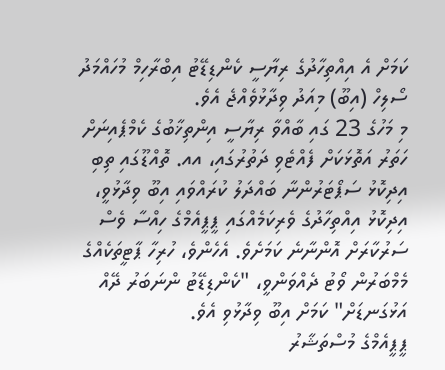ކަމަށް އެ އިއްތިހާދުގެ ރިޔާސީ ކެންޑިޑޭޓު އިބްރާހިމް މުހައްމަދު ސޯލިހް (އިބޫ) މިއަދު ވިދާޅުވެއްޖެ އެވެ.
މި މަހުގެ 23 ގައި ބާއްވާ ރިޔާސީ އިންތިޚާބުގެ ކެމްޕެއިނަށް ހަތަރު އަތޮޅަކަށް ފެއްޓެވި ދަތުރުގައި، އއ. ތޮއްޑޫގައި ތިބި އިދިކޮޅު ސަޕޯޓަރުންނާ ބައްދަލު ކުރައްވައި އިބޫ ވިދާޅުވީ، އިދިކޮޅު އިއްތިހާދުގެ ވެރިކަމެއްގައި ޕީޕީއެމްގެ ހިއްސާ ވެސް ސަރުކާރަށް އޮންނާނެ ކަމަށެވެ. އެހެންވެ، ހުރިހާ ޕާޓީތަކެއްގެ މެމްބަރުން ވޯޓު ދެއްވަންވީ، "ކެންޑިޑޭޓު ންނަބަރު ދޭއް އަޅުގަނޑަށް" ކަމަށް އިބޫ ވިދާޅުވި އެވެ.
ޕީޕީއެމްގެ މުސްތަޝާރު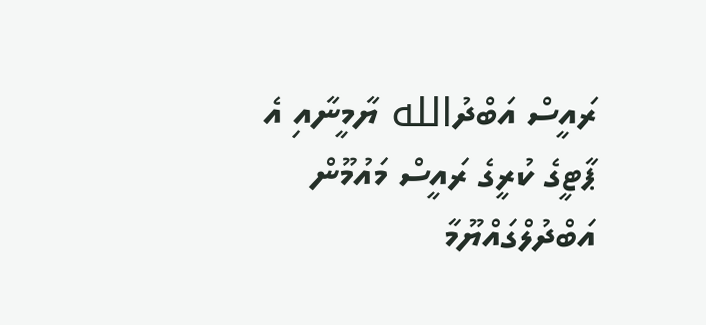ރައީސް އަބްދުالله ޔާމީނާއި އެ ޕާޓީގެ ކުރީގެ ރައީސް މައުމޫން އަބްދުލްގައްޔޫމާ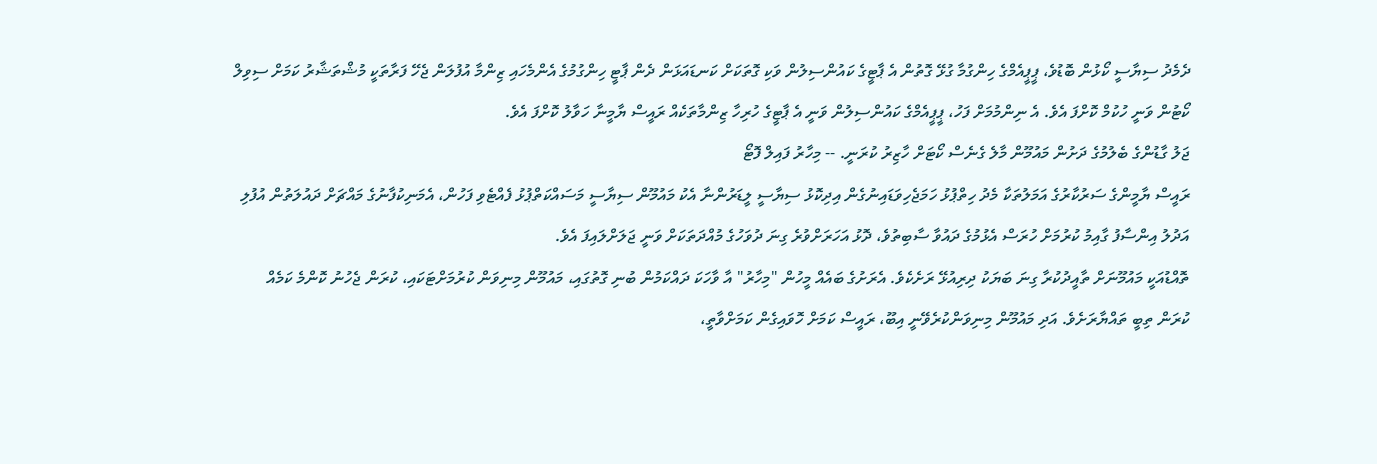ދެމެދު ސިޔާސީ ކޯޅުން ބޮޑުވެ، ޕީޕީއެމްގެ ހިންގުމާ ގުޅޭ ގޮތުން އެ ޕާޓީގެ ކައުންސިލުން ވަކި ގޮތަކަށް ކަނޑައަޅަން ދެން ޕާޓީ ހިންގުމުގެ އެންމެހައި ޒިންމާ އުފުލަން ޖެހޭ ފަރާތަކީ މުޝްތަޝާރު ކަމަށް ސިވިލް ކޯޓުން ވަނީ ހުކުމް ކޮށްފަ އެވެ. އެ ނިންމުމަށް ފަހު، ޕީޕީއެމްގެ ކައުންސިލުން ވަނީ އެ ޕާޓީގެ ހުރިހާ ޒިންމާތަކެއް ރައީސް ޔާމީނާ ހަވާލު ކޮށްފަ އެވެ.
ޖަލު ގާޑުންގެ ބެލުމުގެ ދަށުން މައުމޫން މާލެ ގެނެސް ކޯޓަށް ހާޒިރު ކުރަނީ. -- މިހާރު ފައިލް ފޮޓޯ
ރައީސް ޔާމީންގެ ސަރުކާރުގެ އަމަލުތަކާ މެދު ހިތްޕުޅު ހަމަޖެހިވަޑައިނުގެން އިދިކޮޅު ސިޔާސީ ލީޑަރުންނާ އެކު މައުމޫން ސިޔާސީ މަސައްކަތްޕުޅު ފެއްޓެވި ފަހުން، އެމަނިކުފާނުގެ މައްޗަށް ދައުލަތުން އުފުލި އަދުލު އިންސާފު ގާއިމު ކުރުމަށް ހުރަސް އެޅުމުގެ ދައުވާ ސާބިތުވެ، ދޮޅު އަހަރަށްވުރެ ގިނަ ދުވަހުގެ މުއްދަތަކަށް ވަނީ ޖަލަށްލައިފަ އެވެ.
ތޮއްޑުއަކީ މައުމޫނަށް ތާއީދުކުރާ ގިނަ ބަޔަކު ދިރިއުޅޭ ރަށެކެވެ. އެރަށުގެ ބައެއް މީހުން "މިހާރު" އާ ވާހަކަ ދައްކަމުން ބުނި ގޮތުގައި، މައުމޫން މިނިވަން ކުރުމަށްޓަކައި، ކުރަން ޖެހުނު ކޮންމެ ކަމެއް ކުރަން ތިބީ ތައްޔާރަށެވެ. އަދި މައުމޫން މިނިވަންކުރެވޭނީ އިބޫ، ރައީސް ކަމަށް ހޮވައިގެން ކަމަށްވާތީ،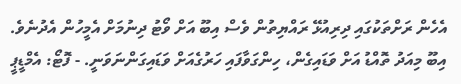އެހެން ރަށްތަކުގައި ދިރިއުޅޭ ރައްޔިތުން ވެސް އިބޫ އަށް ވޯޓު ދިނުމަށް އެމީހުން އެދުނެވެ.
އިބޫ މިއަދު ތޮއްޑު އަށް ވަޑައިގެން، ހިންގަވާފައި ހަރުގެއަށް ވަޑައިގަންނަވަނީ. - ފޮޓޯ: އެމްޑީޕީ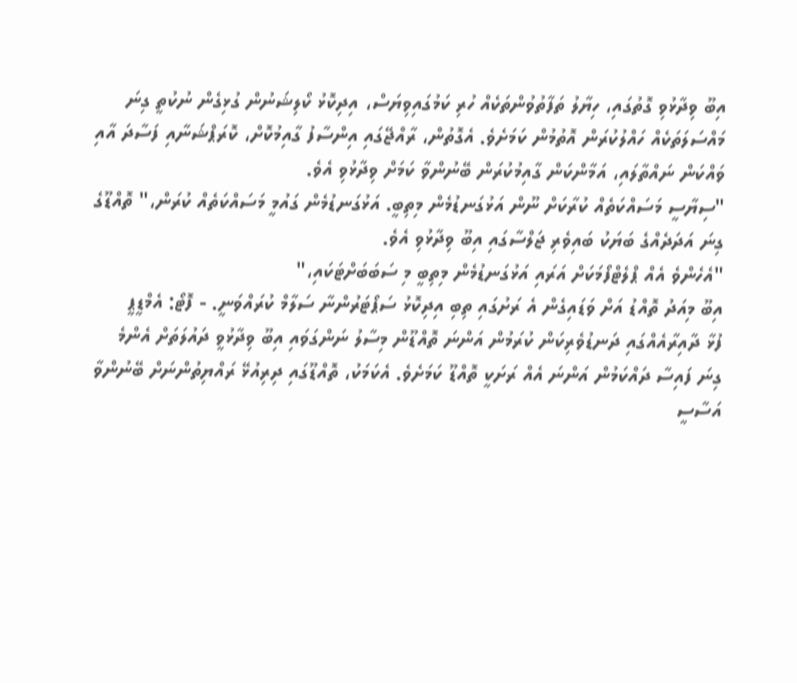އިބޫ ވިދާޅުވި ގޮތުގައި، ހިޔާލު ތަފާތުވުންތަކެއް ހުރި ކަމުގައިވިޔަސް، އިދިކޮޅު ކޯލިޝަނުން ގުޅިގެން ނުކުތީ ގިނަ މައްސަލަތަކެއް ހައްލުކުރަން އޮތުމުން ކަމަށެވެ. އެގޮތުން، ރާއްޖޭގައި އިންސާފު ގާއިމުކޮށް، ކޮރަޕްޝަނާއި ފަސާދަ އާއި ވައްކަން ނައްތާލައި، އަމާންކަން ގާއިމުކުރަން ބޭނުންވާ ކަމަށް ވިދާޅުވި އެވެ.
"ސިޔާސީ މަސައްކަތެއް ކުރާކަށް ނޫން އަޅުގަނޑުމެން މިތިބީ. އަޅުގަނޑުމެން ގައުމީ މަސައްކަތެއް ކުރަން،" ތޮއްޑޫގެ ގިނަ އަދަދެއްގެ ބަޔަކު ބައިވެރި ޖަލްސާގައި އިބޫ ވިދާޅުވި އެވެ.
"އެހެންވެ އެއް ޕްލެޓްފޯމަކަށް އަރައި އަޅުގަނޑުމެން މިތިބީ މި ސަބަބަށްޓަކައި،"
އިބޫ މިއަދު ތޮއްޑު އަށް ވަޑައިގެން އެ ރަށުގައި ތިބި އިދިކޮޅު ސަޕޯޓަރުންނާ ސަލާމް ކުރައްވަނީ. - ފޮޓޯ: އެމްޑީޕީ
ފުޅާ ދާއިރާއެއްގައި ދަނޑުވެރިކަން ކުރަމުން އަންނަ ތޮއްޑޫން މިސާލު ނަންގަވައި އިބޫ ވިދާޅުވީ ދައުލަތަށް އެންމެ ގިނަ ފައިސާ ދައްކަމުން އަންނަ އެއް ރަށަކީ ތޮއްޑޫ ކަމަށެވެ. އެކަމަކު، ތޮއްޑޫގައި ދިރިއުޅޭ ރައްޔިތުންނަށް ބޭނުންވާ އަސާސީ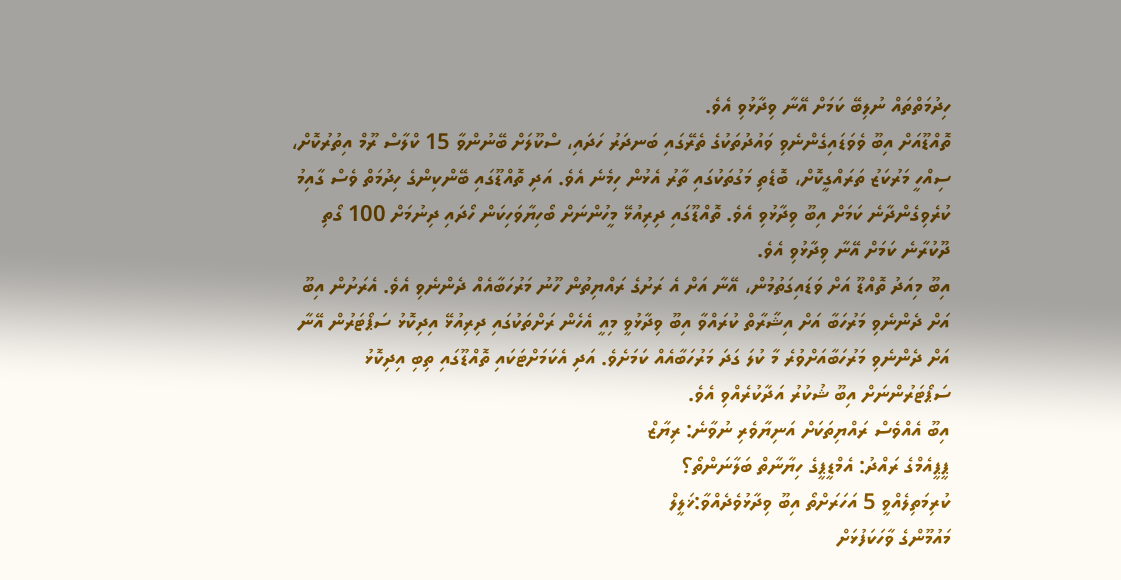ހިދުމަތްތައް ނުލިބޭ ކަމަށް އޭނާ ވިދާޅުވި އެވެ.
ތޮއްޑޫއަށް އިބޫ ވެވަޑައިގެންނެވި ވައުދުތަކުގެ ތެރޭގައި ބަނދަރު ހަދައި، ސްކޫލަށް ބޭނުންވާ 15 ކްލާސް ރޫމް އިތުރުކޮށް، ސިއްހީ މަރުކަޒު ތަރައްގީކޮށް، ބޮޑެތި މަގުތަކުގައި ތާރު އެޅުން ހިމެނެ އެވެ. އަދި ތޮއްޑޫގައި ބޭންކިންގެ ހިދުމަތް ވެސް ގާއިމު ކުރެވިގެންދާނެ ކަމަށް އިބޫ ވިދާޅުވި އެވެ. ތޮއްޑޫގައި ދިރިއުޅޭ މީހުންނަށް ބޯހިޔާވަހިކަން ހޯދައި ދިނުމަށް 100 ގޯތި ދޫކުރާނެ ކަމަށް އޭނާ ވިދާޅުވި އެވެ.
އިބޫ މިއަދު ތޮއްޑޫ އަށް ވަޑައިގަތުމުން، އޭނާ އަށް އެ ރަށުގެ ރައްޔިތުން ހޫނު މަރުހަބާއެއް ދެންނެވި އެވެ. އެރަށުން އިބޫ އަށް ދެންނެވި މަރުހަބާ އަށް އިޝާރާތް ކުރައްވާ އިބޫ ވިދާޅުވީ މިއީ އެހެން ރަށްތަކުގައި ދިރިއުޅޭ އިދިކޮޅު ސަޕޯޓަރުން އޭނާ އަށް ދެންނެވި މަރުހަބާއަށްވުރެ މާ ކުލަ ގަދަ މަރުހަބާއެއް ކަމަށެވެ. އަދި އެކަމަށްޓަކައި ތޮއްޑޫގައި ތިބި އިދިކޮޅު ސަޕޯޓަރުންނަށް އިބޫ ޝުކުރު އަދާކުރެއްވި އެވެ.
އިބޫ އެއްވެސް ރައްޔިތަކަށް އަނިޔާވެރި ނުވާނެ: ރިޔާޒް
ޕީޕީއެމްގެ ރައްދު: އެމްޑީޕީގެ ހިޔާނާތް ބަލާނަންތޯ؟
ކުރިމަތިލެއްވީ 5 އަހަރަށްތޯ އިބޫ ވިދާޅުވެދެއްވާ:ޚަލީލް
މައުމޫންގެ ވާހަކަފުޅަށް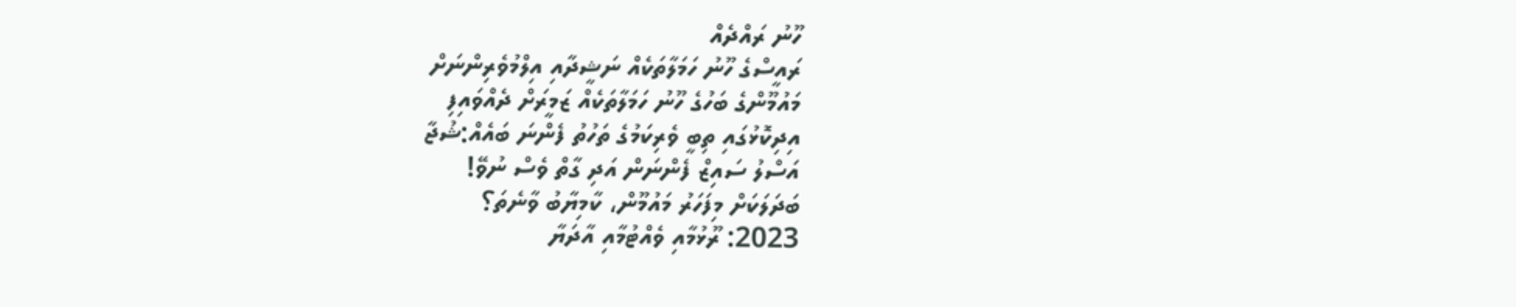ހޫނު ރައްދެއް
ރައީސްގެ ހޫނު ހަމަލާތަކެއް ނަޝީދާއި އިލްމުވެރިންނަށް
މައުމޫންގެ ބަހުގެ ހޫނު ހަމަލާތަކެއް ޒަމީރަށް ދެއްވައިފި
އިދިކޮޅުގައި ތިބީ ވެރިކަމުގެ ތަހުތު ފެންނަ ބައެއް:ޝުޖާ
އަސްލު ސައިޒް ފެންނަން އަދި ގާތް ވެސް ނުވޭ!
ބަދަލަކަށް މިފަހަރު މައުމޫން، ކާމިޔާބު ވާނެތަ؟
2023: ރޫޅުމާއި ވެއްޓުމާއި އާދަޔާ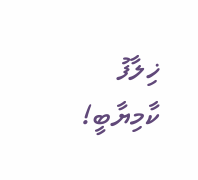ޚިލާފު ކާމިޔާބީ!